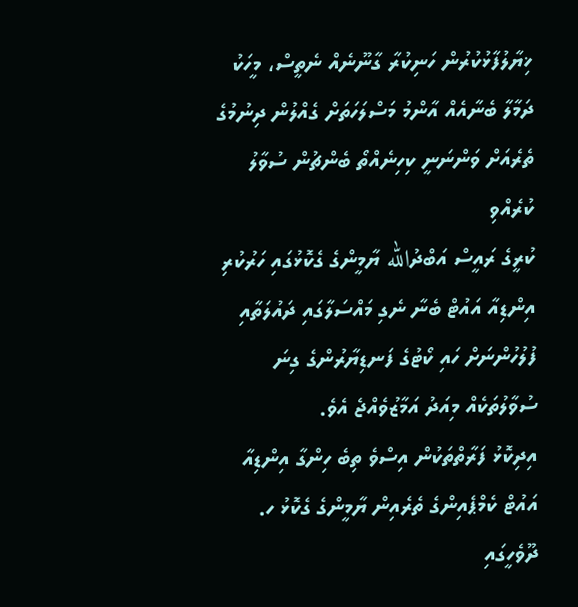ޚިޔާލުފާޅުކުރުން ހަނިކުރާ ގާނޫނެއް ނެތީސް، މީހަކު ދަމާލާ ބެނާއެއް އާންމު މަސްލަހަތަށް ގެއްލުން ދިނުމުގެ ތެރެއަށް ވަންނަނީ ކިހިނެއްތޯ ބެންޗުން ސުވާލު ކުރެއްވި
ކުރީގެ ރައީސް އަބްދުالله ޔާމީންގެ ގެކޮޅުގައި ހަރުކުރި އިންޑިއާ އައުޓް ބެނާ ނެގި މައްސަލާގައި ދައުލަތާއި ފުލުހުންނަށް ހައި ކޯޓުގެ ފަނޑިޔާރުންގެ ގިނަ ސުވާލުތަކެއް މިއަދު އަމާޒުވެއްޖެ އެވެ.
އިދިކޮޅު ފަރާތްތަކުން އިސްވެ ތިބެ ހިންގާ އިންޑިއާ އައުޓް ކެމްޕެއިންގެ ތެރެއިން ޔާމީންގެ ގެކޮޅު ހ. ދޫވެހީގައި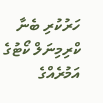ހަރުކުރި ބެނާ ކްރިމިނަލް ކޯޓުގެ އަމުރެއްގެ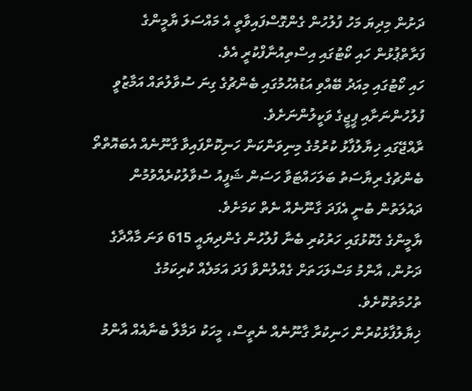ދަށުން މިދިޔަ މަހު ފުލުހުން ގެންގޮސްފައިވާތީ އެ މައްސަލަ ޔާމީންގެ ފަރާތްޕުޅުން ހައި ކޯޓުގައި އިސްތިއުނާފްކުރީ އެވެ.
ހައި ކޯޓުގައި މިއަދު ބޭއްވި އަޑުއެހުމުގައި ބެންޗުގެ ގިނަ ސުވާލުތައް އަމާޒުވީ ފުލުހުންނަށާއި ޕީޖީގެ ވަކީލުންނަށެވެ.
ރާއްޖޭގައި ޚިޔާލުފާޅު ކުރުމުގެ މިނިވަންކަން ހަނިކޮށްފައިވާ ގާނޫނެއް އެބައޮތްތޯ ބެންޗުގެ ރިޔާސަތު ބަލަހައްޓަވާ ހަސަން ޝަފީއު ސުވާލުކުރެއްވުމުން ދައުލަތުން ބުނީ އެފަދަ ގާނޫނެއް ނެތް ކަމަށެވެ.
ޔާމީންގެ ގެކޮޅުގައި ހަރުކުރި ބެނާ ފުލުހުން ގެންދިޔައީ 615 ވަނަ މާއްދާގެ ދަށުން، އާންމު މަސްލަހަތަށް ގެއްލުންވާ ފަދަ އަމަލެއް ކުރިކަމުގެ ތުހުމަތުކޮށެވެ.
ޚިޔާލުފާޅުކުރުން ހަނިކުރާ ގާނޫނެއް ނެތީސް، މީހަކު ދަމާލާ ބެނާއެއް އާންމު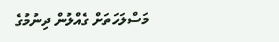މަސްލަހަތަށް ގެއްލުން ދިނުމުގެ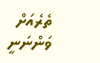ތެރެއަށް ވަންނަނީ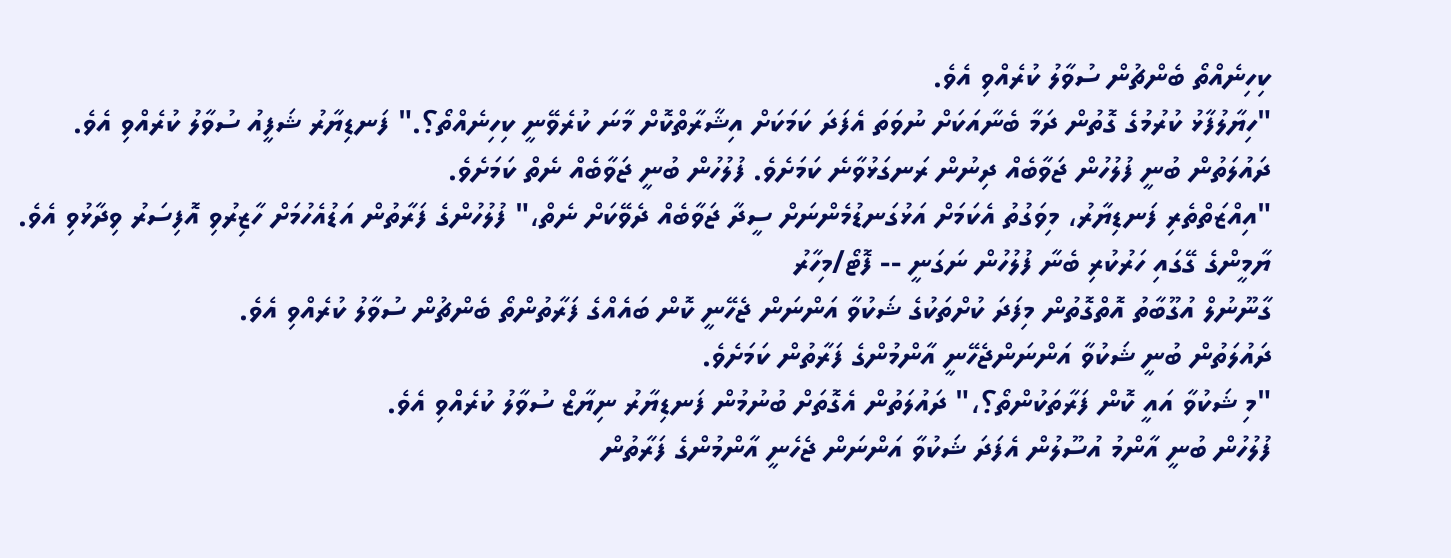ކިހިނެއްތޯ ބެންޗުން ސުވާލު ކުރެއްވި އެވެ.
"ހިޔާލުފާޅު ކުރުމުގެ ގޮތުން ދަމާ ބެނާއަކަށް ނުވަތަ އެފަދަ ކަމަކަށް އިޝާރާތްކޮށް މާނަ ކުރެވޭނީ ކިހިނެއްތޯ؟." ފަނޑިޔާރު ޝަފީއު ސުވާލު ކުރެއްވި އެވެ.
ދައުލަތުން ބުނީ ފުލުހުން ޖަވާބެއް ދިނުން ރަނގަޅުވާނެ ކަމަށެވެ. ފުލުހުން ބުނީ ޖަވާބެއް ނެތް ކަމަށެވެ.
"އިއްޒަތްތެރި ފަނޑިޔާރު، މިވަގުތު އެކަމަށް އަޅުގަނޑުމެންނަށް ސީދާ ޖަވާބެއް ދެވޭކަށް ނެތް،" ފުލުހުންގެ ފަރާތުން އަޑުއެހުމަށް ހާޒިރުވި އޮފިސަރު ވިދާޅުވި އެވެ.
ޔާމީންގެ ގޭގައި ހަރުކުރި ބެނާ ފުލުހުން ނަގަނީ -- ފޮޓޯ/މިހާރު
ގާނޫނުލް އުގޫބާތު އޮތްގޮތުން މިފަދަ ކުށްތަކުގެ ޝަކުވާ އަންނަން ޖެހޭނީ ކޮން ބައެއްގެ ފަރާތުންތޯ ބެންޗުން ސުވާލު ކުރެއްވި އެވެ.
ދައުލަތުން ބުނީ ޝަކުވާ އަންނަންޖެހޭނީ އާންމުންގެ ފަރާތުން ކަމަށެވެ.
"މި ޝަކުވާ އައީ ކޮން ފަރާތަކުންތޯ؟،" ދައުލަތުން އެގޮތަށް ބުނުމުން ފަނޑިޔާރު ނިޔާޒް ސުވާލު ކުރެއްވި އެވެ.
ފުލުހުން ބުނީ އާންމު އުސޫލުން އެފަދަ ޝަކުވާ އަންނަން ޖެހެނީ އާންމުންގެ ފަރާތުން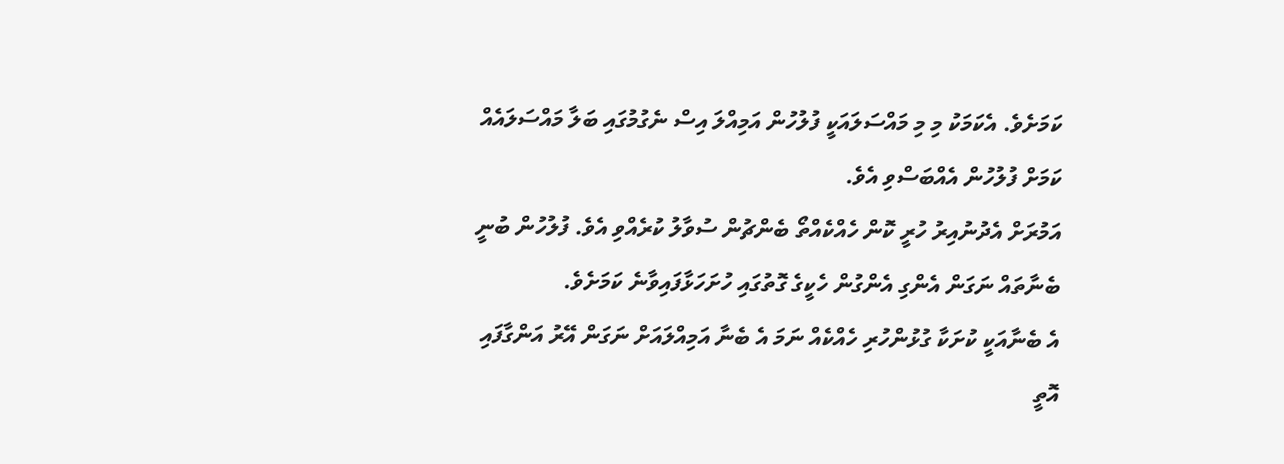ކަމަށެވެ. އެކަމަކު މި މި މައްސަލައަކީ ފުލުހުން އަމިއްލަ އިސް ނެގުމުގައި ބަލާ މައްސަލައެއް ކަމަށް ފުލުހުން އެއްބަސްވި އެވެ.
އަމުރަށް އެދުނުއިރު ހުރީ ކޮން ހެއްކެއްތޯ ބެންޗުން ސުވާލު ކުރެއްވި އެވެ. ފުލުހުން ބުނީ ބެނާތައް ނަގަން އެންގި އެންގުން ހެކީގެ ގޮތުގައި ހުށަހަޅާފައިވާނެ ކަމަށެވެ.
އެ ބެނާއަކީ ކުށަކާ ގުޅުންހުރި ހެއްކެއް ނަމަ އެ ބެނާ އަމިއްލައަށް ނަގަން އޭރު އަންގާފައި އޮތީ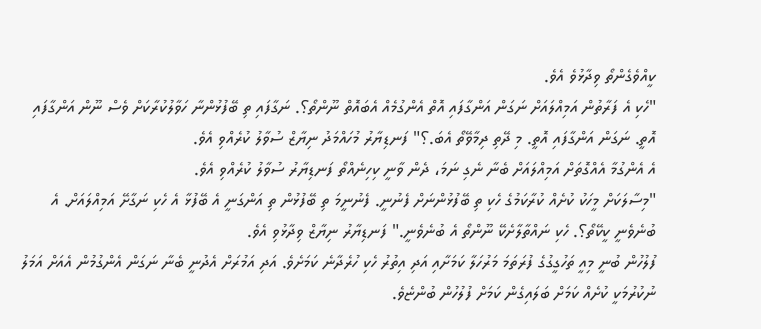ކީއްވެގެންތޯ ވިދާޅުވެ އެވެ.
"ހެކި އެ ފަރާތުން އަމިއްލައަށް ނަގަން އަންގާފައި އޮތް އެންގުމެއް އެބައޮތް ނޫންތޯ؟. ނަގާފައި ތި ބޭފުޅުންނާ ހަވާލުކުރާކަށް ވެސް ނޫން އަންގާފައި އޮތީ. ނަގަން އަންގާފައި އޮތީ. މި ދޭތި ދިމާވޭތޯ އެބަ.؟" ފަނޑިޔާރު މުހައްމަދު ނިޔާޒް ސުވާލު ކުރެއްވި އެވެ.
އެ އެންގުމާ އެއްގޮތަށް އަމިއްލައަށް ބެނާ ނެގި ނަމަ، ދެން ވާނީ ކިހިނެއްތޯ ފަނޑިޔާރު ސުވާލު ކުރެއްވި އެވެ.
"މިސާލަކަށް މީހަކު ކުށެއް ކުރާކަމުގެ ހެކި ތި ބޭފުޅުންނަށް ފެނުނީ. ފެނުނީމަ ތި ބޭފުޅުން ތި އަންގަނީ އެ ބޭފުޅާ އެ ހެކި ނަގާށޭ އަމިއްލައަށް. އެ ބުނެވެނީ ކީކޭތޯ؟. ހެކި ނައްތާލާށެކޭ ނޫންތޯ އެ ބުނެވެނީ." ފަނޑިޔާރު ނިޔާޒް ވިދާޅުވި އެވެ.
ފުލުހުން ބުނީ މިއީ ތަހުގީގުގެ ފުރަތަމަ މަރުހަލާ ކަމަށާއި އަދި އިތުރު ހެކި ހުރެދާނެ ކަމަށެވެ. އަދި އަމުރަށް އެދުނީ ބެނާ ނަގަން އެންގުމުން އެއަށް އަމަލު ނުކުރުމަކީ ކުށެއް ކަމަށް ބަލައިގެން ކަމަށް ފުލުހުން ބުންޏެވެ.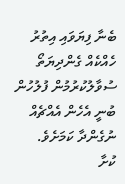ބެނާ ފިޔަވައި އިތުރު ހެއްކެއް ގެންދިޔަތޯ ސުވާލުކުރުމުން ފުލުހުން ބުނީ އެހެން އެއްޗެއް ނުގެންދާ ކަމަށެވެ.
ކުށާ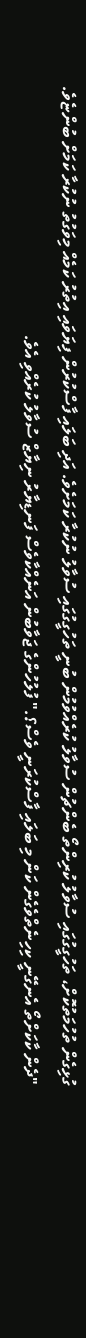ގުޅިގެން ތުހުމަތުކޮށް، ތަހުގީގުގައި ސުވާލު ކުރިންތޯ ބެންޗުން ސުވާލު ކުރެއްވުމުން ބުނީ ތަހުގީގުގައި ސުވާލު ނުކުރާ ކަމަށެވެ. އަދި ބަލައި ފާސްކުރުން ފިޔަވައި އިތުރު ކަމެއް މިވަގުތު ނުކުރާ ކަމަށް ބުންޏެވެ.
"ދެން ކާކަށްތޯ އެނގޭނީ ކިހިނެތްވެގެން ކަން މި ބަލައި ފާސްކުރަނީ ވެސް؟." ފުލުހުންގެ ޖަވާބުން އަނެއްކާވެސް ފަނޑިޔާރު ނިޔާޒް ސުވާލު ކުރެއްވި އެވެ.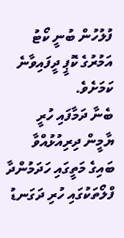ފުލުހުން ބުނީ ކޯޓު އަމުރުގެ ކޮޕީ ދީފައިވާނެ ކަމަށެވެ.
ބެނާ ދަމާފައި ހުރީ ޔާމީން ދިރިއުޅުއްވާ ބައިގެ މަތީގައި ހަދަމުންދާ ފްލޯތަކުގައި ހުރި ދަގަނޑު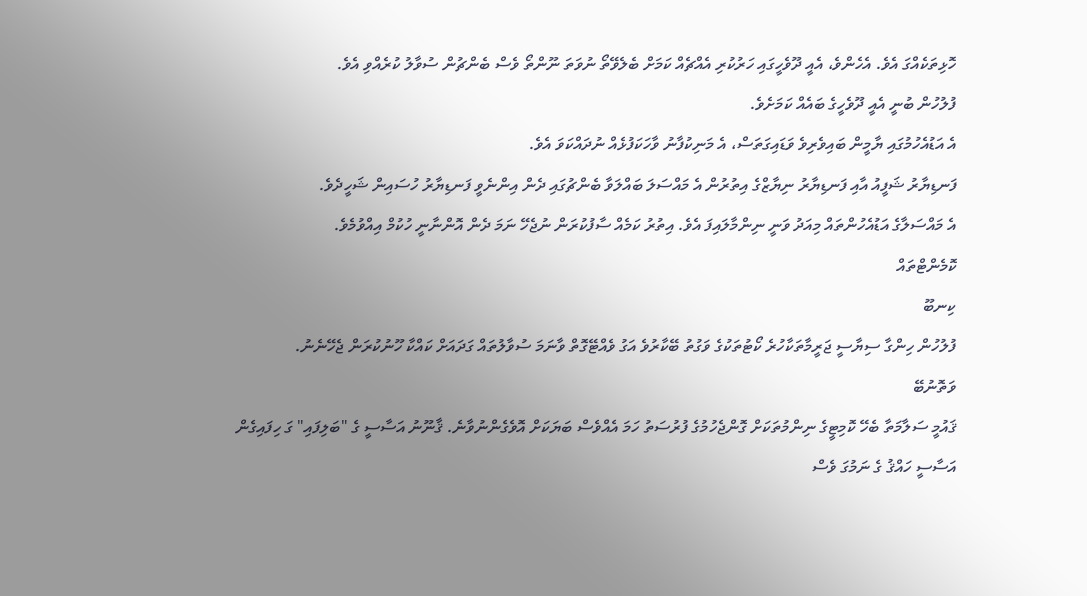ހޮޅިތަކެއްގަ އެވެ. އެހެންވެ، އެއީ ދޫވެހީގައި ހަރުކުރި އެއްޗެއް ކަމަށް ބެލެވޭތޯ ނުވަތަ ނޫންތޯ ވެސް ބެންޗުން ސުވާލު ކުރެއްވި އެވެ.
ފުލުހުން ބުނީ އެއީ ދޫވެހީގެ ބައެއް ކަމަށެވެ.
އެ އަޑުއެހުމުގައި ޔާމީން ބައިވެރިވެ ވަޑައިގަތަސް، އެ މަނިކުފާނު ވާހަކަފުޅެއް ނުދައްކަވަ އެވެ.
ފަނޑިޔާރު ޝަފީއު އާއި ފަނޑިޔާރު ނިޔާޒްގެ އިތުރުން އެ މައްސަލަ ބައްލަވާ ބެންޗުގައި ދެން އިންނެވީ ފަނޑިޔާރު ހުސައިން ޝަހީދެވެ.
އެ މައްސަލާގެ އަޑުއެހުންތައް މިއަދު ވަނީ ނިންމާލައިފަ އެވެ. އިތުރު ކަމެއް ސާފުކުރަން ނުޖެހޭ ނަމަ ދެން އޮންނާނީ ހުކުމް އިއްވުމެވެ.
ކޮމެންޓްތައް
ކިނބޫ
ފުލުހުން ހިންގާ ސިޔާސީ ޖަރީމާތަކާހުރެ ކޯޓުތަކުގެ ވަގުތު ބޭކާރުވެ އަގު ވެއްޓޭގޮތް ވާނަމަ ސުވާލުތައް ގަދައަށް ކައްކާ ހޫނުކުރަން ޖެހޭނެނު.
ވަތޮނުބޭ
ޤައުމީ ސަލާމަތާ ބެހޭ ކޮމިޓީގެ ނިންމުތަކަށް ގޮންޖެހުމުގެ ފުރުސަތު ހަމަ އެއްވެސް ބަޔަކަށް އޮވެގެންނުވާނެ. ޤާނޫނު އަސާސީ ގެ "ބަލިފައި" ގަ ހިފައިގެން އަސާސީ ހައްޤު ގެ ނަމުގަ ވެސް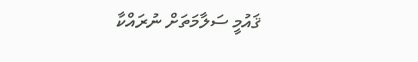ޤައުމީ ސަލާމަތަށް ނުރައްކާ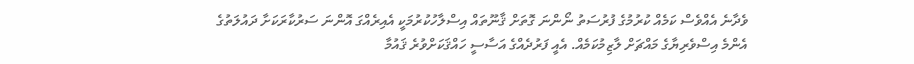ވެދާނެ އެއްވެސް ކަމެއް ކުރުމުގެ ފުރުސަތު ނޯންނަ ގޮތަށް ޤާނޫތައް އިސްލާހުކުރުމަކީ އެއިރެއްގަ އޮންނަ ސަރުކާރަކަށާ ދައުލަތުގެ އެންމެ އިސްވެރިޔާގެ މައްޗަށް ލާޒިމުކަމެއް. އެއީ ފަރުދެއްގެ އަސާސީ ހައްޤަކަށްވުރެ ޤައުމާ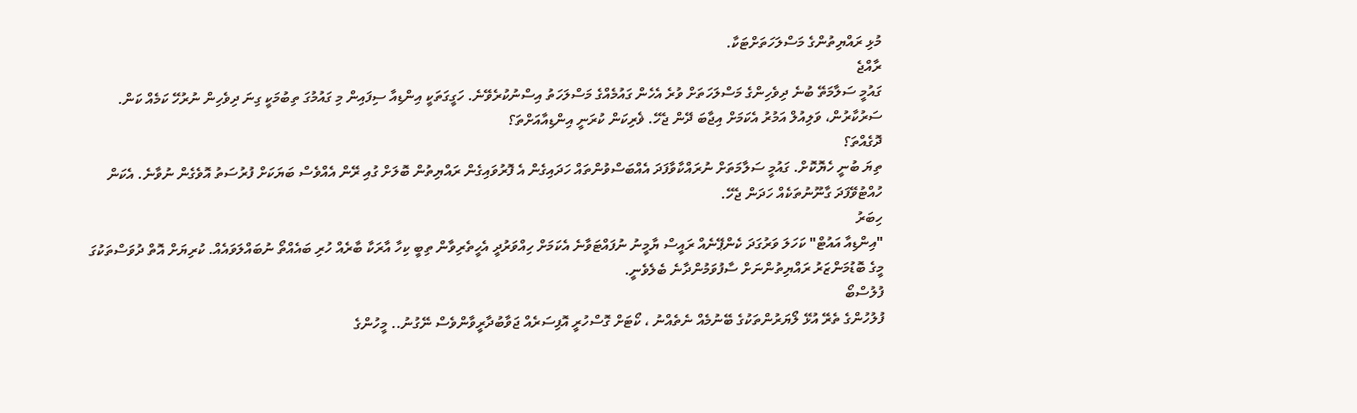މުޅި ރައްޔިތުންގެ މަސްލަހަތަށްޓަކާ.
ރާއްޖެ
ގައުމީ ސަލާމަތޭ ބުނެ ދިވެހިންގެ މަސްލަހަތަށް ވުރެ އެހެން ގައުމެއްގެ މަސްލަހަތު އިސްނުކުރެވޭނެ. ހަގީގަތަކީ އިންޑިއާ ސިފައިން މި ގައުމުގަ ތިބުމަކީ ގިނަ ދިވެހިން ނުރުހޭ ކަމެއް ކަން. ސަރުކާރުން، ވަލިއުލް އަމުރު އެކަމަށް އިޖާބަ ދޭން ޖެހޭ. ޥެރިކަން ކުރަނީ އިންޑިއާއަށްތަ؟
ދޮގެއްތަ؟
ތިޔަ ބުނީ ހެޔޮކޮށް. ގައުމީ ސަލާމަތަށް ނުރައްކާވާފަދަ އެއްބަސްވުންތައް ހަދައިގެން އެ ފޮރުވައިގެން ރައްޔިތުން ބޮލަށް ގުއި ރޭން އެއްވެސް ބަޔަކަށް ފުރުސަތު އޮވެގެން ނުވާނެ. އެކަން ހުއްޓުވޭފަދަ ގާނޫނުތަކެއް ހަދަން ޖެހޭ.
ހިބަރު
"އިންޑިއާ އައުޓް" ކަހަލަ ވަރުގަދަ ކެންޕޭނެއް ރައީސް ޔާމީނު ނުފައްޓަވާނެ އެކަމަށް ހިއްވަރުދީ އެހީތެރިވާން ތިބީ ކިހާ އާރަކާ ބާރެއް ހުރި ބައެއްތޯ ނުބައްލަވައެއް. ކުރިޔަށް އޮތް ދުވަސްތަކުގަ މީގެ ބޮޑުމަންޒަރު ރައްޔިތުންނަށް ސާފުވަމުންދާނެ ބެލެވެނީ.
ފުލުސްބޯ
ފުލުހުންގެ ތެރޭ އުޅޭ ލޯޔަރުންތަކުގެ ބޭނުމެއް ނެތެއްނު ، ކޯޓަށް ގޮސްހުރީ އޮފިސަރެއް ޖަވާބުދާރީވާންވެސް ނޭގުނު.. މީހުންގެ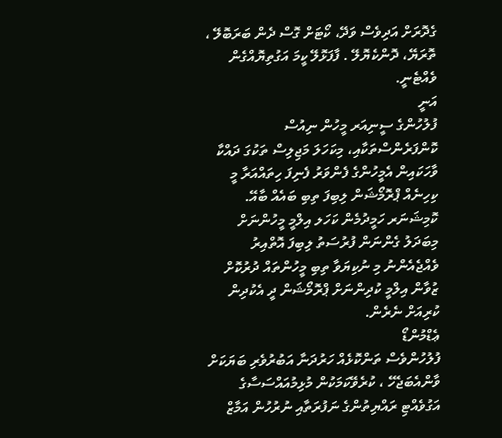ގެދޮރަށް އަދިވެސް ވަދޭ، ކޯޓަށް ގޮސް ދެން ބަރަބޮލޭ ، ތޮރަޔޭ، ދޮންކެޔޮލޭ . ފާފަޅޮލޭ ކީމަ އަގުތިޔޮއްގެން ވެއްޓެނީ.
އަނީ
ފުލުހުންގެ ސީނިއަރ މީހުން ނިއުސް ކޮންފަރެންސްތަކާއި، މިކަހަލަ މަޖިލިސް ތަކުގަ ދައްކާ ވާހަކައިން އެމީހުންގެ ފެންވަރު ފެނިފަ ހިތައްއަރާ މީ ކިހިނެއް ޕްރޮމޯޝަން ލިބިފަ ތިބި ބައެއް ބާއޭ. ކޮމިޝަނަރ ހަމީދުމެން ކަހަލ އިލްމީ މީހުންނަށް މިބަދަލު ގެންނަން ފުރުސަތު ލިބިފަ އޮތްއިރު ވެއްޖެއެންނު މި ނުކިޔަވާ ތިބި މީހުންތައް ދުރުކޮށް ޒުވާން އިލްމީ ކުދިންނަށް ޕްރޮމޯޝަން ދީ އެކުދިން ކުރިއަށް ނެރެން.
ޢެޑްމުންޑޯ
ފުލުހުންވެސް ތަންކޮޅެއް ހަރުދަނާ އަބުރުވެރި ބަޔަކަށް ވާންއެބަޖެހޭ ، ކުރެވޭކަމަކުން މުޅިމުއައްސަސާގެ އަގުވެއްޓި ރައްޔިތުންގެ ނަފުރަތާއި ނުރުހުން އަމާޒް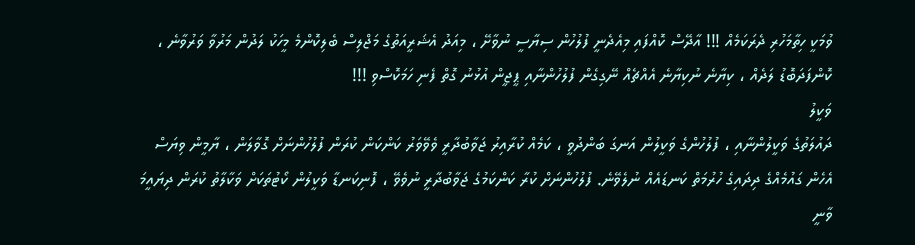ވުމަކީ ހިތާމަހުރި ދެރަކަމެއް !!! އާދޭސް ކޮއްފައި މިއެދެނީ ފުލުހުން ސިޔާސީ ނުވާށޭ ، މިއަދު އެޝަރީއަތުގެ މަޖްލިސް ބެލިކޮންމެ މީހަކު ލަދުން މަރުވާ ވަރުވާނެ ، ކޮންފަދަބޮޑު ލަދެއް ، ކިޔާނެ ނުކިޔާނެ އެއްޗެއް ނޭގިގެން ފުލުހުންނާއި ޕީޖީން އުޅުނު ގޮތް ފެނި ހަމަކޮސްވި !!!
ވަކީލު
ދައުލަތުގެ ވަކީލުންނާއި ، ފުލުހުންގެ ވަކީލުން އަނގަ ބަންދުވީ ، ކަމެއް ކުރާއިރު ޖަވާބުދާރީ ވެވޭވަރު ކަންކަން ކުރަން ފުލުހުންނަށް ގޮވާލަން ، ޔާމީން ވިޔަސް އެހެން ގައުމެއްގެ ދިދައިގެ ހުރުމަތް ކަނޑައެއް ނުލެވޭނެ. ފުލުހުންނަށް ކުރާ ކަންކަމުގެ ޖަވާބުދާރީ ނުވެވޭ ، ފޮނިކަނޑާ ވަކީލުން ކޯޓުތަކަށް ވަކާލާތު ކުރަން ދިޔައީމަ ވާނީ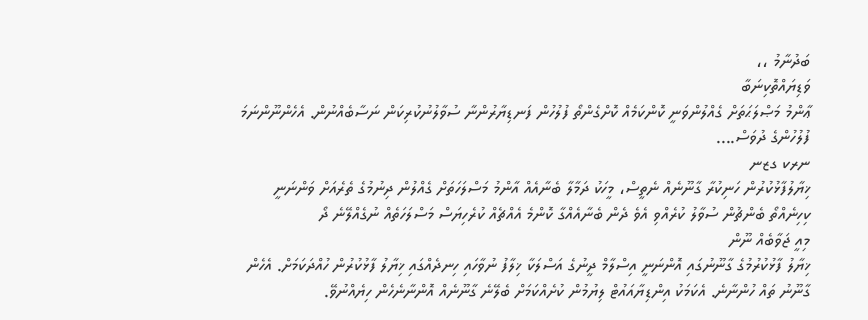ބަދުނާމު ،،
ވަޑިޔައްތޮކިނަބާ
ޢާންމު މަޞްލަޙަތަށް ގެއްލުންވަނީ ކޮންކަމެއް ކޮށްގެންތޯ ފުލުހުން ފަނޑިޔާރުންނާ ސުވާލުނުކުރިކަން ނަސާބެއްނުން. އެހެންނޫންނަމަ ފުލުހުންގެ ދުވަސް....
ނރކ ގޒނ
ޚިޔާލުފާޅުކުރުން ހަނިކުރާ ގާނޫނެއް ނެތީސް، މީހަކު ދަމާލާ ބެނާއެއް އާންމު މަސްލަހަތަށް ގެއްލުން ދިނުމުގެ ތެރެއަށް ވަންނަނީ ކިހިނެއްތޯ ބެންޗުން ސުވާލު ކުރެއްވި އެވެ ދެން ބެނާއެއްގާ ކޮންމެ އެއްޗެއް ކުރެހިޔަސް މަސްލަހަތެއް ނުގެއްލޭނެ ދޯ
މިއީ ޖަވާބެއް ނޫން
ޚިޔާލު ފާޅުކުރުމުގެ ގާނޫނުގައި އޮންނަނީ އިސްލާމް ދީނުގެ އަސްލަކާ ޚިލާފު ނުވާހައި ހިނދެއްގައި ޚިޔާލު ފާޅުކުރުން ހުއްދަކަމަށް. އެހެން ގާނޫނު ތައް ހުންނާނެ. އެކަމަކު އިންޑިޔާއައުޓް ލިޔުމުން ކުށެއްކަމަށް ބެލޭނެ ގާނޫނެއް އޮންނާނެހެން ހިޔެއްނުވޭ.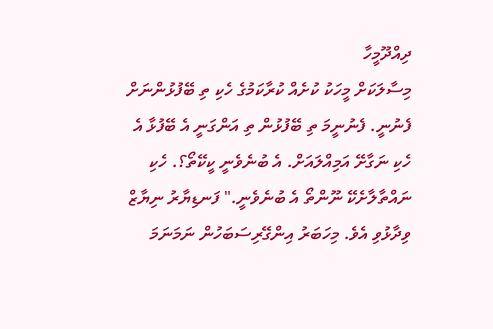ދިއްދޫމީހާ
މިސާލަކަށް މީހަކު ކުށެއް ކުރާކަމުގެ ހެކި ތި ބޭފުޅުންނަށް ފެނުނީ. ފެނުނީމަ ތި ބޭފުޅުން ތި އަންގަނީ އެ ބޭފުޅާ އެ ހެކި ނަގާށޭ އަމިއްލައަށް. އެ ބުނެވެނީ ކީކޭތޯ؟. ހެކި ނައްތާލާށެކޭ ނޫންތޯ އެ ބުނެވެނީ." ފަނޑިޔާރު ނިޔާޒް ވިދާޅުވި އެވެ. މިހަބަރު އިންގޭރިސަބަހުން ނަމަނަމަ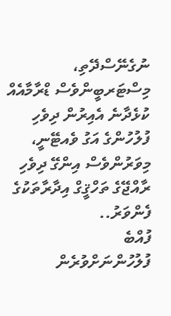ނުގެނޭސްދޭތި، މިސްޓަރބީންވެސް ޑްރާމާއެއް ކުޅެދާނެ އެއިރުން ދިވެހި ފުލުހުންގެ އަގު ވެއޓޭނީ، މިވަރުންވެސް އިންގޭ ދިވެހި ރާއްޖޭގެ ތަހްޤީގް އިދާރާތަކުގެ ފެންވަރު..
ފުއްބެ
ފުލުހުންނަށްވުރެން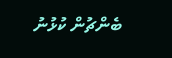ބެންޗުން ކުޅުނު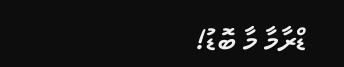ޑްރާމާ މާ ބޮޑު!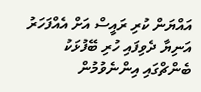އައްޔަން ކުރި ރައީސް އަށް އެއްފަހަރު އަނިޔާ ދެވިފައި ހުރި ބޭފުޅަކު ބެންޗްގައި އިންނެވުމުން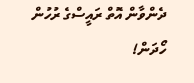ދެންވާން އޮތް ރައީސްގެ ރުހުން ހޯދަން!